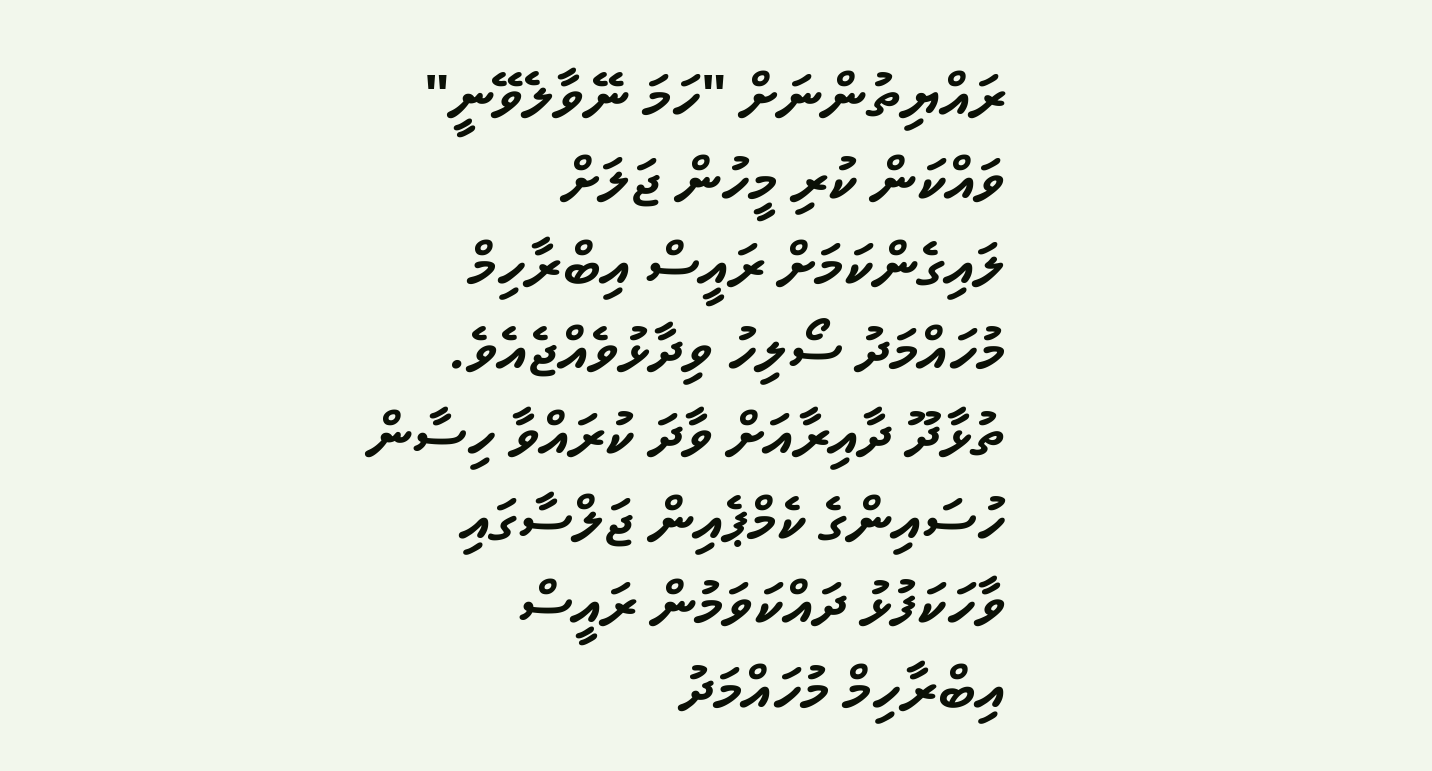ރައްޔިތުންނަށް "ހަމަ ނޭވާލެވޭނީ" ވައްކަން ކުރި މީހުން ޖަލަށް ލައިގެންކަމަށް ރައީސް އިބްރާހިމް މުހައްމަދު ސޯލިހު ވިދާޅުވެއްޖެއެވެ.
ތުޅާދޫ ދާއިރާއަށް ވާދަ ކުރައްވާ ހިސާން ހުސައިންގެ ކެމްޕެއިން ޖަލްސާގައި ވާހަކަފުޅު ދައްކަވަމުން ރައީސް އިބްރާހިމް މުހައްމަދު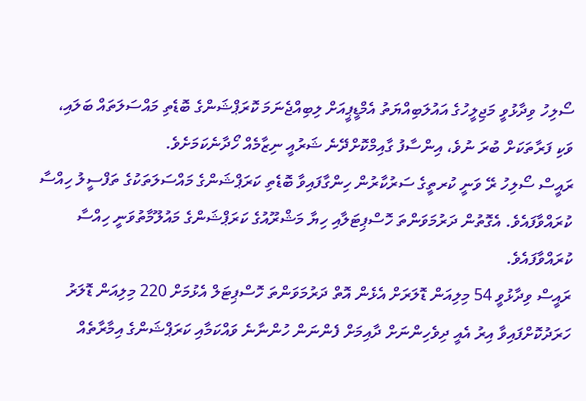ސޯލިހު ވިދާޅުވީ މަޖިލީހުގެ އައުލަބިއްޔަތު އެމްޑީޕީއަށް ލިބިއްޖެނަމަ ކޮރަޕްޝަންގެ ބޮޑެތި މައްސަލަތައް ބަލައި، ވަކި ފަރާތަކަށް ބުރަ ނުވެ، އިންސާފު ގާއިމްކޮށްދޭނެ ޝަރުއީ ނިޒާމެއް ހޯދާނެކަމަށެވެ.
ރައީސް ސޯލިހު ރޭ ވަނީ ކުރތީގެ ސަރުކާރުން ހިންގާފައިވާ ބޮޑެތި ކަރަޕްޝަންގެ މައްސަލަތަކުގެ ތަފްސީލު ހިއްސާ ކުރައްވާފައެވެ. އެގޮތުން ދަރުމަވަންތަ ހޮސްޕިޓަލާއި ހިޔާ މަޝްރޫއުގެ ކަރަޕްޝަންގެ މައުލޫމާތުވަނީ ހިއްސާ ކުރައްވާފައެވެ.
ރައީސް ވިދާޅުވީ 54 މިލިއަން ޑޮލަރަށް އެޅެން އޮތް ދަރުމަވަންތަ ހޮސްޕިޓަލް އެޅުމަށް 220 މިލިއަން ޑޮލަރު ހަރަދުކޮށްފައިވާ އިރު އެއީ ދިވެހިންނަށް ދާއިމަށް ފެންނަން ހުންނާނެ ވައްކަމާއި ކަރަޕްޝަންގެ އިމާރާތެއް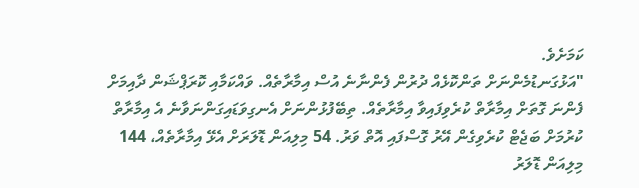ކަމަށެވެ.
"އަޅުގަނޑުމެންނަށް ތަންކޮޅެއް ދުރުން ފެންނާނެ އުސް އިމާރާތެއް. ވައްކަމާއި ކޮރަޕްޝަން ދާއިމަށް ފެންނަ ގޮތަށް އިމާރާތް ކުރެވިފައިވާ އިމާރާތެއް. ތިބޭފުޅުންނަށް އެނގިވަޑައިގަންނަވާނެ އެ އިމާރާތް ކުރުމަށް ބަޖެޓް ކުރެވިގެން އޭރު ގޮސްފައި އޮތް ވަރު. 54 މިލިއަން ޑޮލަރަށް އެޅޭ އިމާރާތެއް، 144 މިލިއަން ޑޮލަރު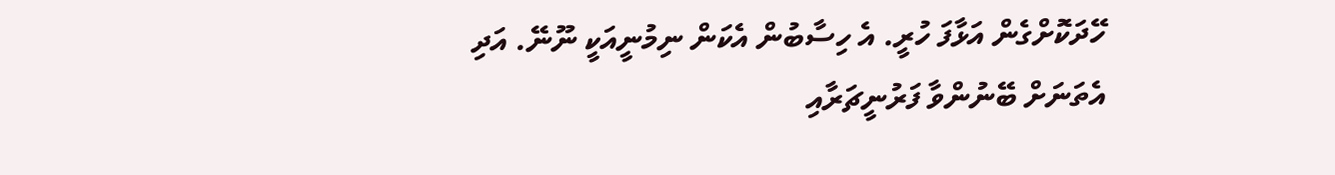ހޭދަކޮށްގެން އަޅާފަ ހުރީ. އެ ހިސާބުން އެކަން ނިމުނީއަކީ ނޫނޭ. އަދި އެތަނަށް ބޭނުންވާ ފަރުނީޗަރާއި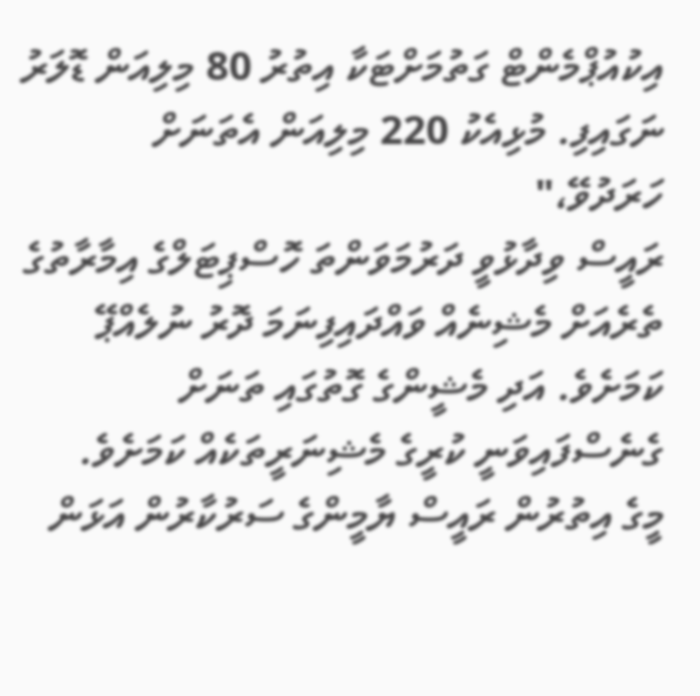އިކުއުޕްމެންޓް ގަތުމަށްޓަކާ އިތުރު 80 މިލިއަން ޑޮލަރު ނަގައިފި. މުޅިއެކު 220 މިލިއަން އެތަނަށް ހަރަދުވޭ،"
ރައީސް ވިދާޅުވީ ދަރުމަވަންތަ ހޮސްޕިޓަލްގެ އިމާރާތުގެ ތެރެއަށް މެޝިނެއް ވައްދައިފިނަމަ ދޮރު ނުލެއްޕޭ ކަމަށެވެ. އަދި މެޝީންގެ ގޮތުގައި ތަނަށް ގެނެސްފައިވަނީ ކުރީގެ މެޝިނަރީތަކެއް ކަމަށެވެ.
މީގެ އިތުރުން ރައީސް ޔާމީންގެ ސަރުކާރުން އަޅަން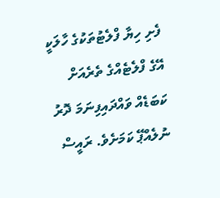ފެށި ހިޔާ ފްލެޓުތަކުގެ ހާލަކީ އޭގެ ފްލެޓެއްގެ ތެރެއަށް ކަބަޑެއް ވައްދައިފިނަމަ ދޮރު ނުލެއްޕޭ ކަމަށެވެ. ރައީސް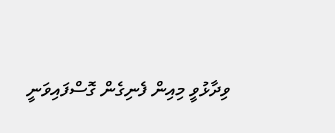ވިދާޅުވީ މިއިން ފެނިގެން ގޮސްފައިވަނީ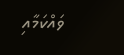ވައްކަމާއި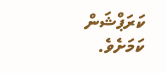ކަރަޕްޝަން ކަމަށެވެ.